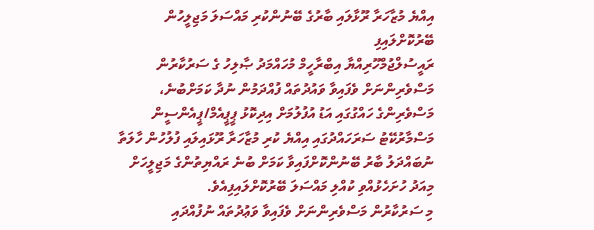އިއްޔެ މުޒާހަރާ ރޫޅާލައި ބާރުގެ ބޭނުންކުރި މައްސަލަ މަޖިލީހުން ބޭރުކޮށްލައިފި
ރައީސުލްޖުމްހޫރިއްޔާ އިބްރާހީމް މުހައްމަދު ޞާލިހު ގެ ސަރުކާރުން މަސްވެރިންނަށް ވެފައިވާ ވައުދުތައް ފުއްދަމުން ނުދާ ކަމަށްބުނެ، މަސްވެރިންގެ ހައްގުގައި އަޑު އުފުލުމަށް އިދިކޮޅު ޕީޕީއެމް/ޕީއެންސީން މަސްމާރުކޭޓު ސަރަހައްދުގައި އިއްޔެ ކުރި މުޒާހަރާ ރޫޅައިލައި ފުލުހުން ހާލަތާ ނުބައްދަލު ބާރު ބޭނުންކޮށްފައިވާ ކަމަށް ބުނެ ރައްޔިތުންގެ މަޖިލީހަށް މިއަދު ހުށަހެޅުއްވި ކުއްލި މައްސަލަ ބޭރުކޮށްލައިފިއެވެ.
މި ސަރުކާރުން މަސްވެރިންނަށް ވެފައިވާ ވަޢުދުތައް ނުފުއްދައި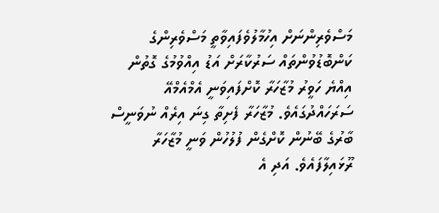މަސްވެރިންނަށް އިހުމާލުވެފައިވާތީ މަސްވެރިންގެ ކަންބޮޑުވުންތައް ސަރުކާރަށް އަޑު އިއްވުމުގެ ގޮތުން އިއްޔެ ހަވީރު މުޒާހަރާ ކޮށްފައިވަނީ އެމްއެމްއޭ ސަރަހައްދުގައެވެ. މުޒާހަރާ ފެށިތާ ގިނަ އިރެއް ނުވަނީސް ބާރުގެ ބޭނުން ކޮށްގެން ފުލުހުން ވަނީ މުޒާހަރާ ރޫޅައިލާފައެވެ. އަދި އެ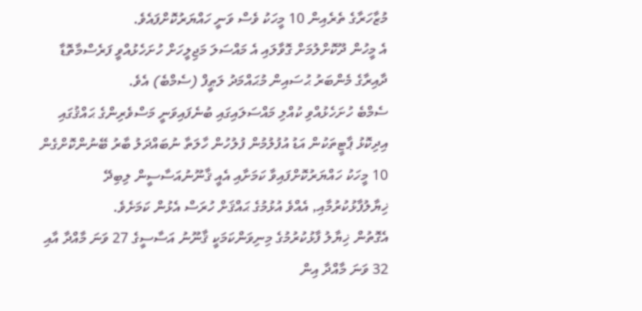މުޒާހަރާގެ ތެރެއިން 10 މީހަކު ވެސް ވަނީ ހައްޔަރުކޮށްފައެވެ.
އެ މީހުން ދޫކޮށްލުމަށް ގޮވާލައި އެ މައްސަލަ މަޖިލީހަށް ހުށަހެޅުއްވީ ފަރެސްމާތޮޑާ ދާއިރާގެ މެންބަރު ޙުސައިން މުޙައްމަދު ލަޠީފް (ސެމްބެ) އެވެ.
ސެމްބެ ހުށަހެޅުއްވި ކުއްލި މައްސަލައިގައި ބުނެފައިވަނީ މަސްވެރިންގެ ޙައްޤުގައި އިދިކޮޅު ޕާޓީތަކުން އަޑު އުފުލުމުން ފުލުހުން ހާލަތާ ނުބައްދަލު ބާރު ބޭނުންކޮށްގެން 10 މީހަކު ހައްޔަރުކޮށްފައިވާ ކަމަށާއި އެއީ ޤާނޫނުއަސާސީން ލިބިދޭ ޚިޔާލުފާޅުކުރުމާއި, އެއްވެ އުޅުމުގެ ޙައްޤަށް ހުރަސް އެޅުން ކަމަށެވެ.
އެގޮތުން ޚިޔާލު ފާޅުކުރުމުގެ މިނިވަންކަމަކީ ޤާނޫނު އަސާސީގެ 27 ވަނަ މާއްދާ އާއި 32 ވަނަ މާއްދާ އިން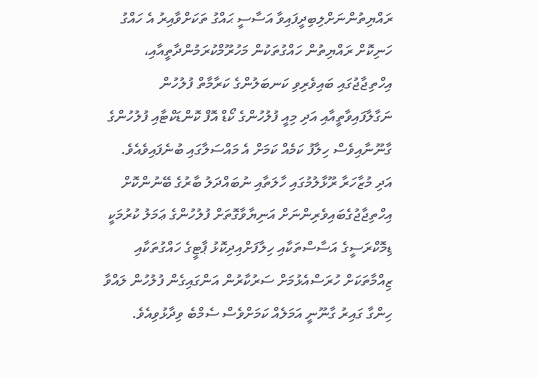ރައްޔިތުންނަށްލިބިދީފައިވާ އަސާސީ ޙައްގު ތަކަށްވާއިރު އެ ހައްގު ހަނިކޮށް ރައްޔިތުން ހައްގުތަކުން މަހުރޫމްކުރަމުންދާތީއާއި، އިހްތިޖާޖުގައި ބައިވެރިވި ކަނބަލުންގެ ކަރާމާތް ފުލުހުން ނަގާލާފައިވާތީއާއި އަދި މިއީ ފުލުހުންގެ ކޯޑް އޮފް ކޮންޑަކްޓާއި ފުލުހުންގެ ގާނޫނާއިވެސް ހިލާފު ކަމެއް ކަމަށް އެ މައްސަލާގައި ބުނެފައިވެއެވެ.
އަދި މުޒާހަރާ ރޫޅާލުމުގައި ހާލަތާއި ނުބައްދަލު ބާރުގެ ބޭނުންކޮށް އިހްތިޖާޖުގެބައިވެރިންނަށް އަނިޔާވާގޮތަށް ފުލުހުންގެ ޢަމަލު ކުރުމަކީ ޑިމޮކްރަސީގެ އަސާސްތަކާއި ހިލާފަށްއިދިކޮޅު ޕާޓީގެ ހައްގުތަކާއި ޒިއްމާތަކަށް ހުރަސްއެޅުމަށް ސަރުކާރުން އަންގައިގެން ފުލުހުން ލައްވާ ހިންގާ ގައިރު ގާނޫނީ އަމަލެއް ކަމަށްވެސް ސެމްބެ ވިދާޅުވިއެވެ.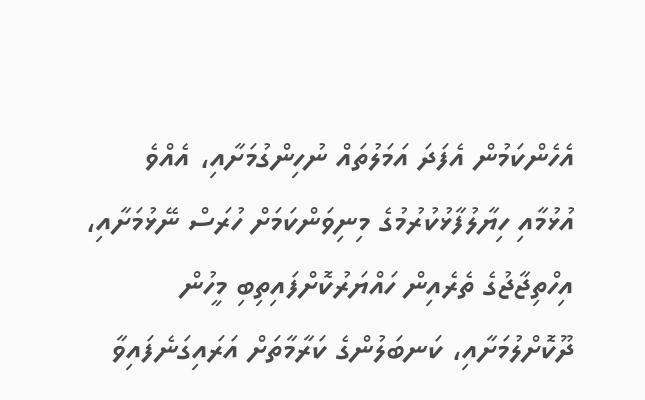އެހެންކަމުން އެފަދަ އަމަލުތައް ނުހިންގުމަށާއި، އެއްވެ އުޅުމާއި ހިޔާލުފާޅުކުރުމުގެ މިނިވަންކަމަށް ހުރަސް ނޭޅުމަށާއި، އިހްތިޖާޖުގެ ތެރެއިން ހައްޔަރުކޮށްފައިތިބި މީހުން ދޫކޮށްލުމަށާއި، ކަނބަލުންގެ ކަރާމާތަށް އަރައިގަނެފައިވާ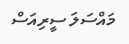މައްސަލަ ސީރިއަސް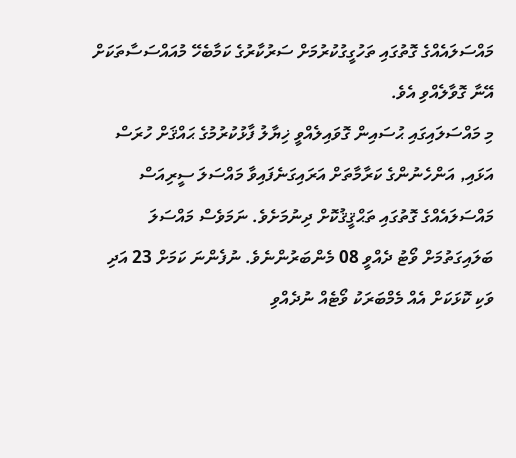މައްސަލައެއްގެ ގޮތުގައި ތަހުގީގުކުރުމަށް ސަރުކާރުގެ ކަމާބެހޭ މުއައްސަސާތަކަށް އޭނާ ގޮވާލެއްވި އެވެ.
މި މައްސަލައިގައި ޙުސައިން ގޮވައިލެއްވީ ޚިޔާލު ފާޅުކުރުމުގެ ޙައްޤަށް ހުރަސް އަޅައި, އަންހެނުންގެ ކަރާމާތަށް އަރައިގަނެފައިވާ މައްސަލަ ސީރިއަސް މައްސަލައެއްގެ ގޮތުގައި ތަޙްޤީޤުކޮށް ދިނުމަށެވެ. ނަމަވެސް މައްސަލަ ބަލައިގަތުމަށް ވޯޓު ދެއްވީ 08 މެންބަރުންނެވެ. ނުފެންނަ ކަމަށް 23 އަދި ވަކި ކޮޅަކަށް އެއް މެމްބަރަކު ވޯޓެއް ނުދެއްވި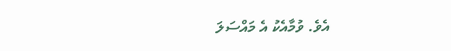އެވެ. ވުމާއެކު އެ މައްސަލަ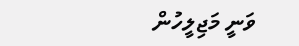ވަނީ މަޖިލީހުން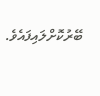ބޭރުކޮށްލައިފައެވެ.